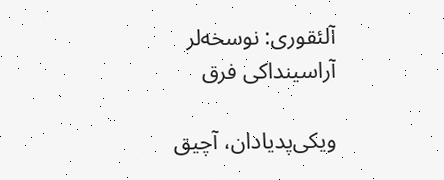آلئقوری: نوسخه‌لر آراسینداکی فرق

ویکی‌پدیادان، آچیق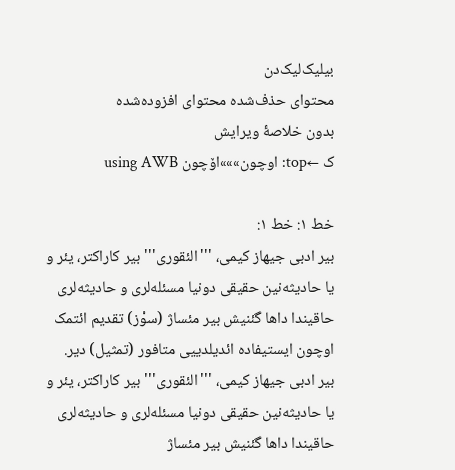بیلیک‌لیک‌دن
محتوای حذف‌شده محتوای افزوده‌شده
بدون خلاصۀ ویرایش
ک ←top: اوچون»»»اۆچون using AWB

خط ۱: خط ۱:
بیر ادبی جیهاز کیمی، '''الئقوری''' بیر کاراکتر، یئر و یا حادیثه‌نین حقیقی دونیا مسئله‌لری و حادیثه‌لری حاقیندا داها گئنیش بیر مئساژ (سوْز) تقدیم ائتمک اوچون ایستیفاده ائدیلدییی متافور (تمثیل) دیر.
بیر ادبی جیهاز کیمی، '''الئقوری''' بیر کاراکتر، یئر و یا حادیثه‌نین حقیقی دونیا مسئله‌لری و حادیثه‌لری حاقیندا داها گئنیش بیر مئساژ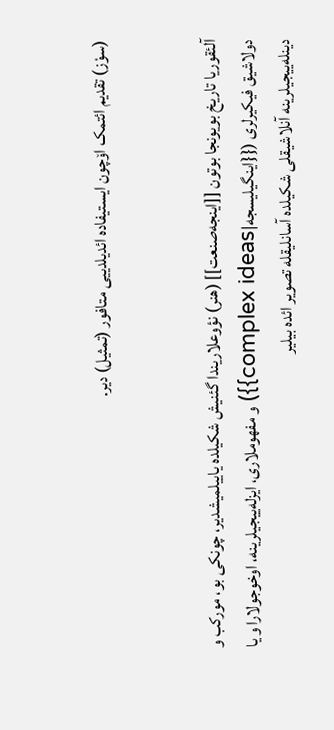(سوْز) تقدیم ائتمک اۆچون ایستیفاده ائدیلدییی متافور (تمثیل) دیر.


آلئقوریا تاریخ بویونجا بوتون [[اینجه‌صنعت]] (هنر) نؤوعلاریندا گئنیش شکیلده یاییلمیشدیر، چونکی بو، مورکب و دولاشیق فیکیرلری ({{اینگیلیسجه|complex ideas}}) و مفهوملاری، ایزله‌ییجیلرینه، اوخوجولارا و یا دینله‌ییجیلرینه آنلاشیقلی شکیلده آسانلیقله تصویر ائده بیلیر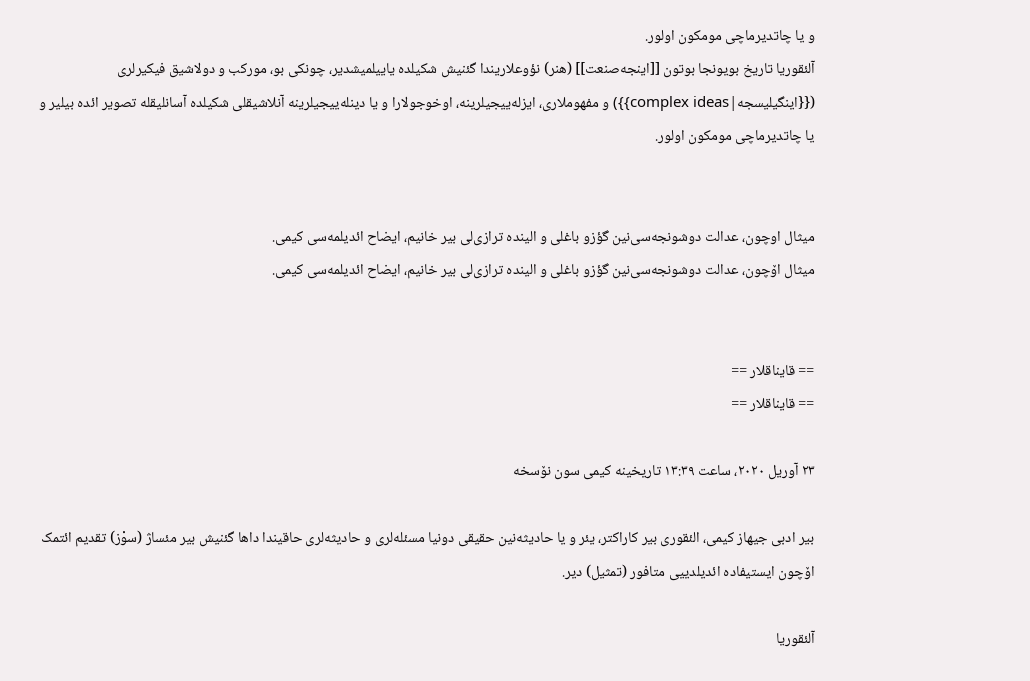و یا چاتدیرماچی مومکون اولور.
آلئقوریا تاریخ بویونجا بوتون [[اینجه‌صنعت]] (هنر) نؤوعلاریندا گئنیش شکیلده یاییلمیشدیر، چونکی بو، مورکب و دولاشیق فیکیرلری ({{اینگیلیسجه|complex ideas}}) و مفهوملاری، ایزله‌ییجیلرینه، اوخوجولارا و یا دینله‌ییجیلرینه آنلاشیقلی شکیلده آسانلیقله تصویر ائده بیلیر و یا چاتدیرماچی مومکون اولور.


میثال اوچون، عدالت دوشونجه‌سی‌نين گؤزو باغلی و الینده ترازی‌لی بير خانیم، ایضاح ائدیلمه‌سی کیمی.
میثال اۆچون، عدالت دوشونجه‌سی‌نين گؤزو باغلی و الینده ترازی‌لی بير خانیم، ایضاح ائدیلمه‌سی کیمی.


== قایناقلار ==
== قایناقلار ==

۲۳ آوریل ۲۰۲۰، ساعت ۱۳:۳۹ تاریخینه کیمی سون نۆسخه

بیر ادبی جیهاز کیمی، الئقوری بیر کاراکتر، یئر و یا حادیثه‌نین حقیقی دونیا مسئله‌لری و حادیثه‌لری حاقیندا داها گئنیش بیر مئساژ (سوْز) تقدیم ائتمک اۆچون ایستیفاده ائدیلدییی متافور (تمثیل) دیر.

آلئقوریا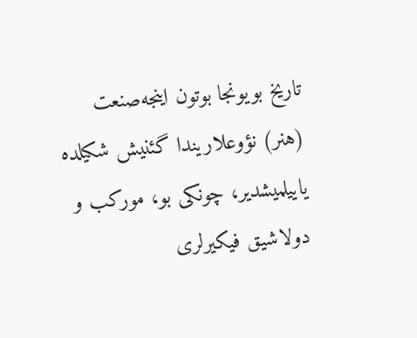تاریخ بویونجا بوتون اینجه‌صنعت (هنر) نؤوعلاریندا گئنیش شکیلده یاییلمیشدیر، چونکی بو، مورکب و دولاشیق فیکیرلری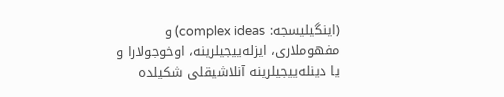(اینگیلیسجه: complex ideas) و مفهوملاری، ایزله‌ییجیلرینه، اوخوجولارا و یا دینله‌ییجیلرینه آنلاشیقلی شکیلده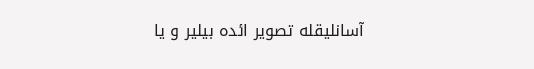آسانلیقله تصویر ائده بیلیر و یا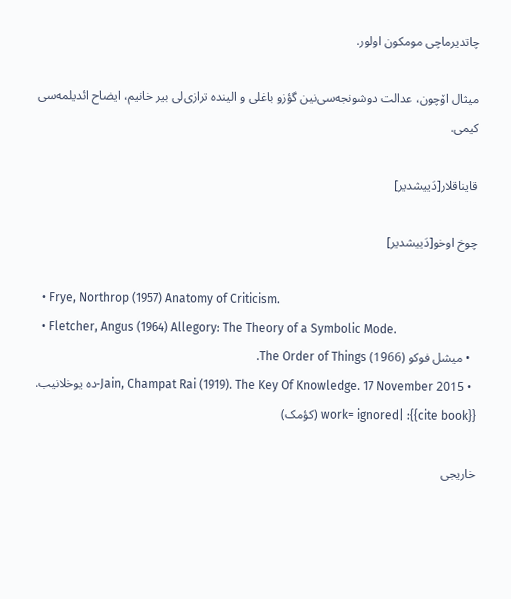چاتدیرماچی مومکون اولور.

میثال اۆچون، عدالت دوشونجه‌سی‌نين گؤزو باغلی و الینده ترازی‌لی بير خانیم، ایضاح ائدیلمه‌سی کیمی.

قایناقلار[دَییشدیر]

چوخ اوخو[دَییشدیر]

  • Frye, Northrop (1957) Anatomy of Criticism.
  • Fletcher, Angus (1964) Allegory: The Theory of a Symbolic Mode.
  • میشل فوکو (1966) The Order of Things.
  • Jain, Champat Rai (1919). The Key Of Knowledge. 17 November 2015-ده یوخلانیب. {{cite book}}: |work= ignored (کؤمک)

خاریجی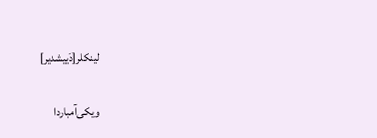لینکلر[دَییشدیر]

ویکی‌آمباردا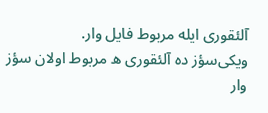آلئقوری ایله مربوط فایل وار.
ویکی‌سؤز ده آلئقوری ه مربوط اولان سؤز وار